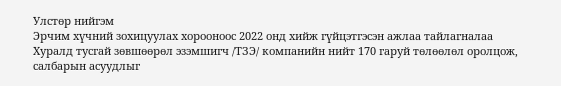Улстөр нийгэм
Эрчим хүчний зохицуулах хорооноос 2022 онд хийж гүйцэтгэсэн ажлаа тайлагналаа
Хуралд тусгай зөвшөөрөл эзэмшигч /ТЗЭ/ компанийн нийт 170 гаруй төлөөлөл оролцож, салбарын асуудлыг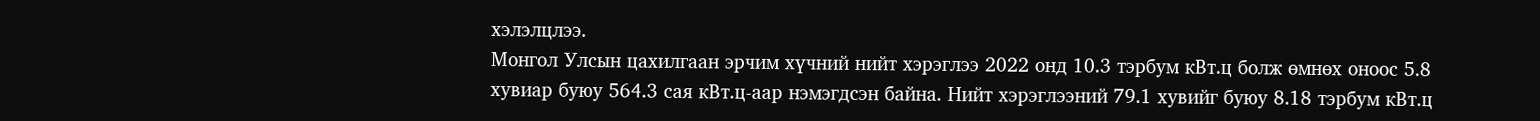хэлэлцлээ.
Монгол Улсын цахилгаан эрчим хүчний нийт хэрэглээ 2022 онд 10.3 тэрбум кВт.ц болж өмнөх оноос 5.8 хувиар буюу 564.3 сая кВт.ц-аар нэмэгдсэн байна. Нийт хэрэглээний 79.1 хувийг буюу 8.18 тэрбум кВт.ц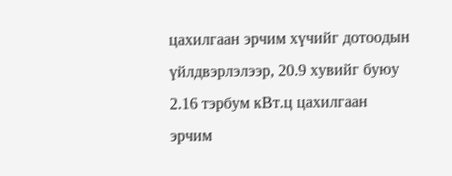цахилгаан эрчим хүчийг дотоодын үйлдвэрлэлээр, 20.9 хувийг буюу 2.16 тэрбум кВт.ц цахилгаан эрчим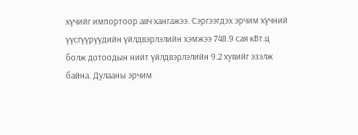хүчийг импортоор авч хангажээ. Сэргээгдэх эрчим хүчний үүсгүүрүүдийн үйлдвэрлэлийн хэмжээ 748.9 сая кВт.ц болж дотоодын нийт үйлдвэрлэлийн 9.2 хувийг эзэлж байна. Дулааны эрчим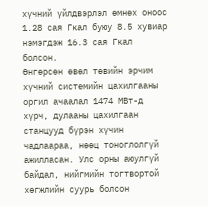хүчний үйлдвэрлэл өмнөх оноос 1.28 сая Гкал буюу 8.5 хувиар нэмэгдэж 16.3 сая Гкал болсон.
Өнгөрсөн өвөл төвийн эрчим хүчний системийн цахилгааны оргил ачаалал 1474 МВт-д хүрч, дулааны цахилгаан станцууд бүрэн хүчин чадлаараа, нөөц тоноглолгүй ажилласан. Улс орны аюулгүй байдал, нийгмийн тогтвортой хөгжлийн суурь болсон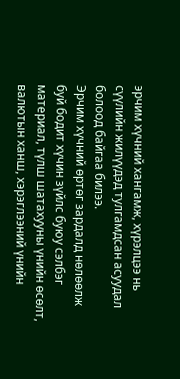эрчим хүчний хангамж, хүрэлцээ нь сүүлийн жилүүдэд тулгамдсан асуудал болоод байгаа билээ.
Эрчим хүчний өртөг зардалд нөлөөлж буй бодит хүчин зүйлс буюу сэлбэг материал, түлш шатахууны үнийн өсөлт, валютын ханш, хэрэглээний үнийн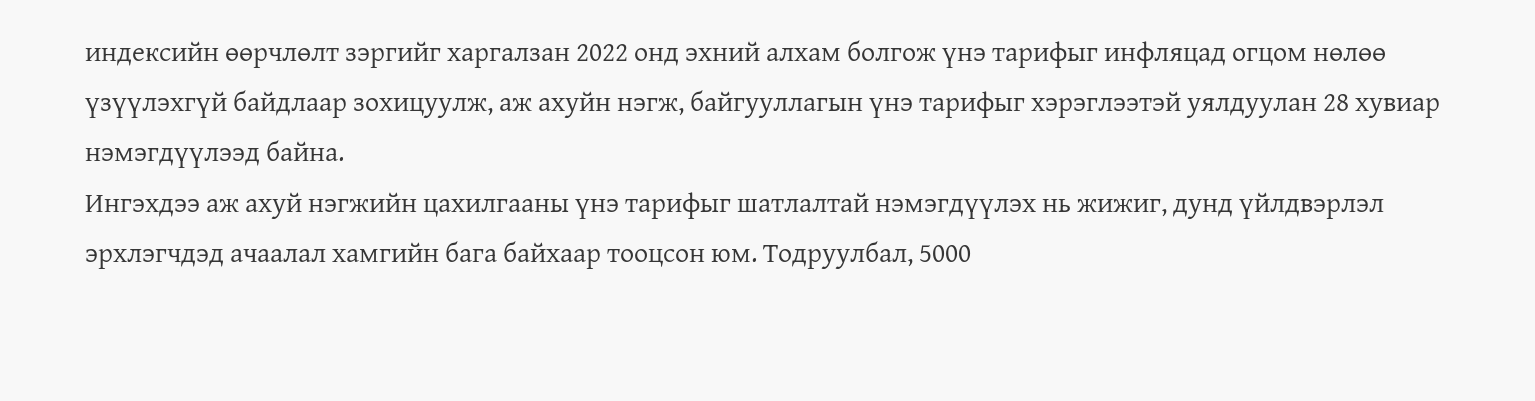индексийн өөрчлөлт зэргийг харгалзан 2022 онд эхний алхам болгож үнэ тарифыг инфляцад огцом нөлөө үзүүлэхгүй байдлаар зохицуулж, аж ахуйн нэгж, байгууллагын үнэ тарифыг хэрэглээтэй уялдуулан 28 хувиар нэмэгдүүлээд байна.
Ингэхдээ аж ахуй нэгжийн цахилгааны үнэ тарифыг шатлалтай нэмэгдүүлэх нь жижиг, дунд үйлдвэрлэл эрхлэгчдэд ачаалал хамгийн бага байхаар тооцсон юм. Тодруулбал, 5000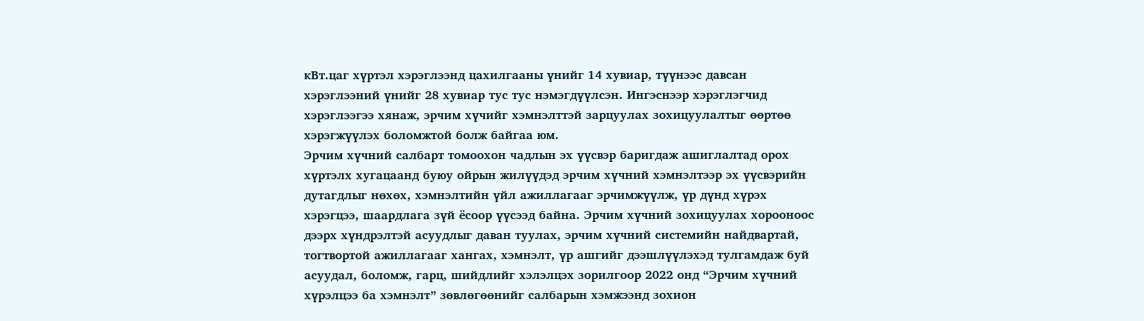кВт.цаг хүртэл хэрэглээнд цахилгааны үнийг 14 хувиар, түүнээс давсан хэрэглээний үнийг 28 хувиар тус тус нэмэгдүүлсэн. Ингэснээр хэрэглэгчид хэрэглээгээ хянаж, эрчим хүчийг хэмнэлттэй зарцуулах зохицуулалтыг өөртөө хэрэгжүүлэх боломжтой болж байгаа юм.
Эрчим хүчний салбарт томоохон чадлын эх үүсвэр баригдаж ашиглалтад орох хүртэлх хугацаанд буюу ойрын жилүүдэд эрчим хүчний хэмнэлтээр эх үүсвэрийн дутагдлыг нөхөх, хэмнэлтийн үйл ажиллагааг эрчимжүүлж, үр дүнд хүрэх хэрэгцээ, шаардлага зүй ёсоор үүсээд байна. Эрчим хүчний зохицуулах хорооноос дээрх хүндрэлтэй асуудлыг даван туулах, эрчим хүчний системийн найдвартай, тогтвортой ажиллагааг хангах, хэмнэлт, үр ашгийг дээшлүүлэхэд тулгамдаж буй асуудал, боломж, гарц, шийдлийг хэлэлцэх зорилгоор 2022 онд “Эрчим хүчний хүрэлцээ ба хэмнэлт” зөвлөгөөнийг салбарын хэмжээнд зохион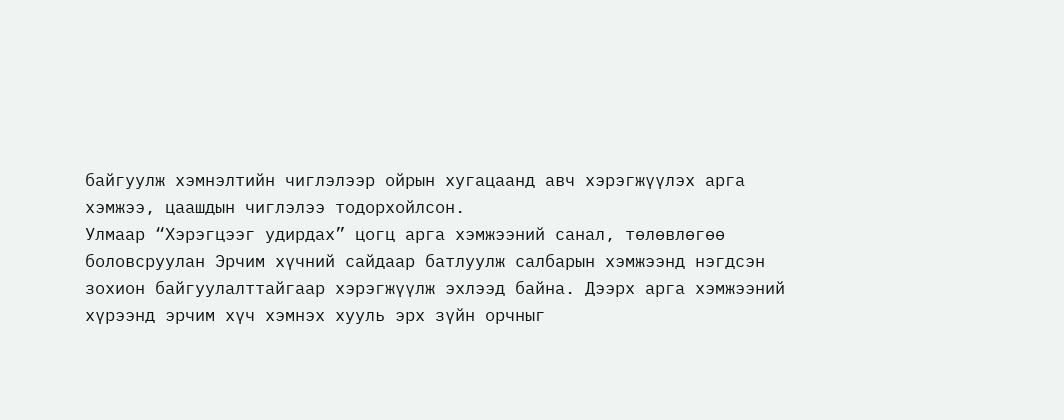байгуулж хэмнэлтийн чиглэлээр ойрын хугацаанд авч хэрэгжүүлэх арга хэмжээ, цаашдын чиглэлээ тодорхойлсон.
Улмаар “Хэрэгцээг удирдах” цогц арга хэмжээний санал, төлөвлөгөө боловсруулан Эрчим хүчний сайдаар батлуулж салбарын хэмжээнд нэгдсэн зохион байгуулалттайгаар хэрэгжүүлж эхлээд байна. Дээрх арга хэмжээний хүрээнд эрчим хүч хэмнэх хууль эрх зүйн орчныг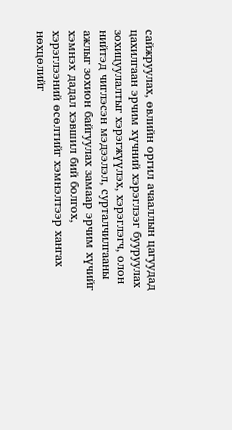сайжруулах, өвлийн оргил ачааллын цагуудад цахилгаан эрчим хүчний хэрэглээг бууруулах зохицуулалтыг хэрэгжүүлэх, хэрэглэгч, олон нийтэд чиглэсэн мэдээлэл, сурталчилгааны ажлыг зохион байгуулах замаар эрчим хүчийг хэмнэх дадал хэвшил бий болгох, хэрэглээний өсөлтийг хэмнэлтээр хангах нөхцөлийг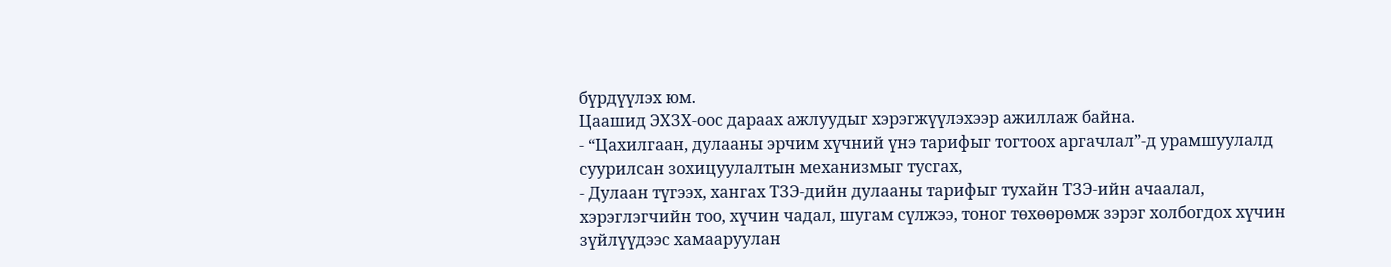бүрдүүлэх юм.
Цаашид ЭХЗХ-оос дараах ажлуудыг хэрэгжүүлэхээр ажиллаж байна.
- “Цахилгаан, дулааны эрчим хүчний үнэ тарифыг тогтоох аргачлал”-д урамшуулалд суурилсан зохицуулалтын механизмыг тусгах,
- Дулаан түгээх, хангах ТЗЭ-дийн дулааны тарифыг тухайн ТЗЭ-ийн ачаалал, хэрэглэгчийн тоо, хүчин чадал, шугам сүлжээ, тоног төхөөрөмж зэрэг холбогдох хүчин зүйлүүдээс хамааруулан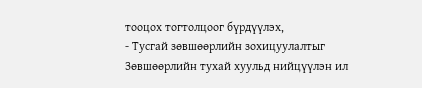тооцох тогтолцоог бүрдүүлэх,
- Тусгай зөвшөөрлийн зохицуулалтыг Зөвшөөрлийн тухай хуульд нийцүүлэн ил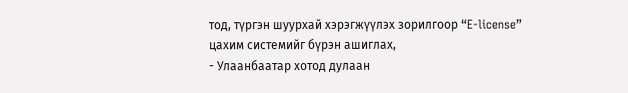тод, түргэн шуурхай хэрэгжүүлэх зорилгоор “E-license” цахим системийг бүрэн ашиглах,
- Улаанбаатар хотод дулаан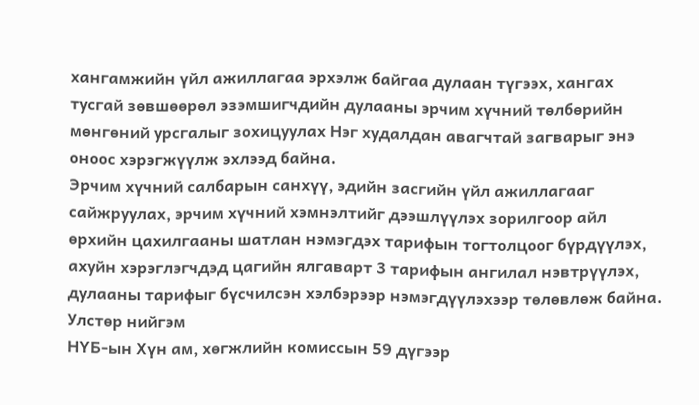хангамжийн үйл ажиллагаа эрхэлж байгаа дулаан түгээх, хангах тусгай зөвшөөрөл эзэмшигчдийн дулааны эрчим хүчний төлбөрийн мөнгөний урсгалыг зохицуулах Нэг худалдан авагчтай загварыг энэ оноос хэрэгжүүлж эхлээд байна.
Эрчим хүчний салбарын санхүү, эдийн засгийн үйл ажиллагааг сайжруулах, эрчим хүчний хэмнэлтийг дээшлүүлэх зорилгоор айл өрхийн цахилгааны шатлан нэмэгдэх тарифын тогтолцоог бүрдүүлэх, ахуйн хэрэглэгчдэд цагийн ялгаварт 3 тарифын ангилал нэвтрүүлэх, дулааны тарифыг бүсчилсэн хэлбэрээр нэмэгдүүлэхээр төлөвлөж байна.
Улстөр нийгэм
НҮБ-ын Хүн ам, хөгжлийн комиссын 59 дүгээр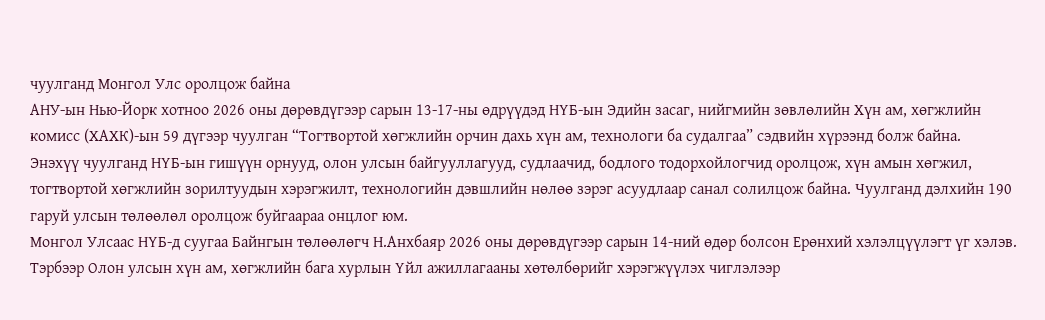чуулганд Монгол Улс оролцож байна
АНУ-ын Нью-Йорк хотноо 2026 оны дөрөвдүгээр сарын 13-17-ны өдрүүдэд НҮБ-ын Эдийн засаг, нийгмийн зөвлөлийн Хүн ам, хөгжлийн комисс (ХАХК)-ын 59 дүгээр чуулган “Тогтвортой хөгжлийн орчин дахь хүн ам, технологи ба судалгаа” сэдвийн хүрээнд болж байна.
Энэхүү чуулганд НҮБ-ын гишүүн орнууд, олон улсын байгууллагууд, судлаачид, бодлого тодорхойлогчид оролцож, хүн амын хөгжил, тогтвортой хөгжлийн зорилтуудын хэрэгжилт, технологийн дэвшлийн нөлөө зэрэг асуудлаар санал солилцож байна. Чуулганд дэлхийн 190 гаруй улсын төлөөлөл оролцож буйгаараа онцлог юм.
Монгол Улсаас НҮБ-д суугаа Байнгын төлөөлөгч Н.Анхбаяр 2026 оны дөрөвдүгээр сарын 14-ний өдөр болсон Ерөнхий хэлэлцүүлэгт үг хэлэв. Тэрбээр Олон улсын хүн ам, хөгжлийн бага хурлын Үйл ажиллагааны хөтөлбөрийг хэрэгжүүлэх чиглэлээр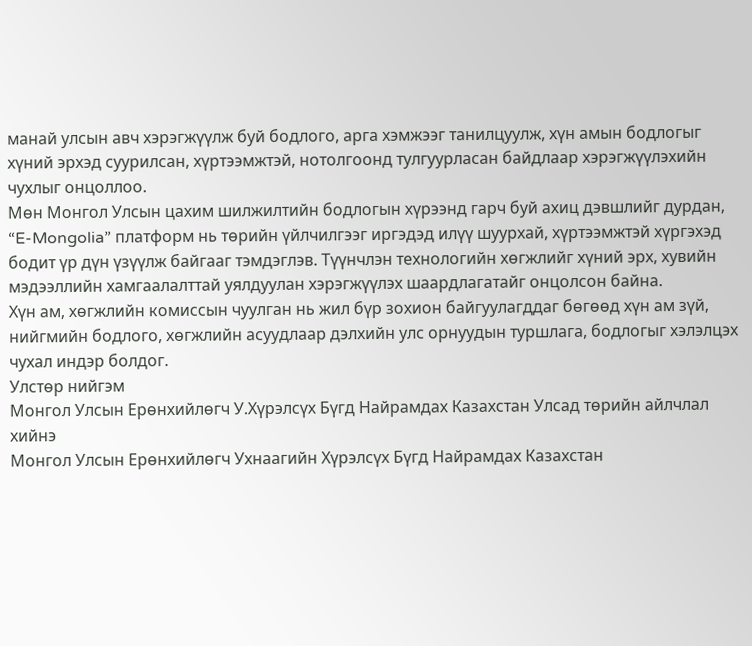манай улсын авч хэрэгжүүлж буй бодлого, арга хэмжээг танилцуулж, хүн амын бодлогыг хүний эрхэд суурилсан, хүртээмжтэй, нотолгоонд тулгуурласан байдлаар хэрэгжүүлэхийн чухлыг онцоллоо.
Мөн Монгол Улсын цахим шилжилтийн бодлогын хүрээнд гарч буй ахиц дэвшлийг дурдан, “E-Mongolia” платформ нь төрийн үйлчилгээг иргэдэд илүү шуурхай, хүртээмжтэй хүргэхэд бодит үр дүн үзүүлж байгааг тэмдэглэв. Түүнчлэн технологийн хөгжлийг хүний эрх, хувийн мэдээллийн хамгаалалттай уялдуулан хэрэгжүүлэх шаардлагатайг онцолсон байна.
Хүн ам, хөгжлийн комиссын чуулган нь жил бүр зохион байгуулагддаг бөгөөд хүн ам зүй, нийгмийн бодлого, хөгжлийн асуудлаар дэлхийн улс орнуудын туршлага, бодлогыг хэлэлцэх чухал индэр болдог.
Улстөр нийгэм
Монгол Улсын Ерөнхийлөгч У.Хүрэлсүх Бүгд Найрамдах Казахстан Улсад төрийн айлчлал хийнэ
Монгол Улсын Ерөнхийлөгч Ухнаагийн Хүрэлсүх Бүгд Найрамдах Казахстан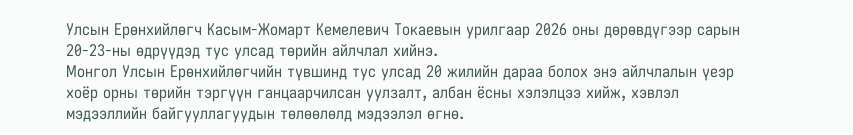Улсын Ерөнхийлөгч Касым-Жомарт Кемелевич Токаевын урилгаар 2026 оны дөрөвдүгээр сарын 20-23-ны өдрүүдэд тус улсад төрийн айлчлал хийнэ.
Монгол Улсын Ерөнхийлөгчийн түвшинд тус улсад 20 жилийн дараа болох энэ айлчлалын үеэр хоёр орны төрийн тэргүүн ганцаарчилсан уулзалт, албан ёсны хэлэлцээ хийж, хэвлэл мэдээллийн байгууллагуудын төлөөлөлд мэдээлэл өгнө.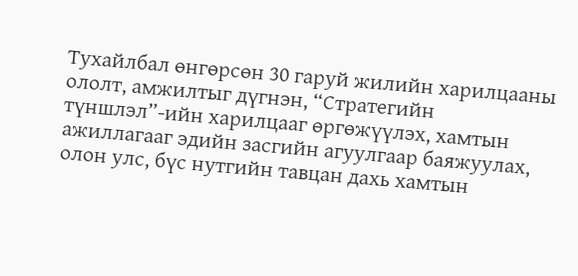Тухайлбал өнгөрсөн 30 гаруй жилийн харилцааны ололт, амжилтыг дүгнэн, “Стратегийн түншлэл”-ийн харилцааг өргөжүүлэх, хамтын ажиллагааг эдийн засгийн агуулгаар баяжуулах, олон улс, бүс нутгийн тавцан дахь хамтын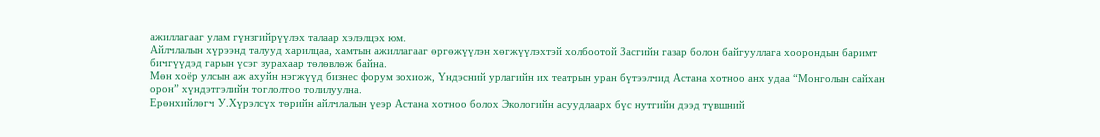ажиллагааг улам гүнзгийрүүлэх талаар хэлэлцэх юм.
Айлчлалын хүрээнд талууд харилцаа, хамтын ажиллагааг өргөжүүлэн хөгжүүлэхтэй холбоотой Засгийн газар болон байгууллага хоорондын баримт бичгүүдэд гарын үсэг зурахаар төлөвлөж байна.
Мөн хоёр улсын аж ахуйн нэгжүүд бизнес форум зохиож, Үндэсний урлагийн их театрын уран бүтээлчид Астана хотноо анх удаа “Монголын сайхан орон” хүндэтгэлийн тоглолтоо толилуулна.
Ерөнхийлөгч У.Хүрэлсүх төрийн айлчлалын үеэр Астана хотноо болох Экологийн асуудлаарх бүс нутгийн дээд түвшний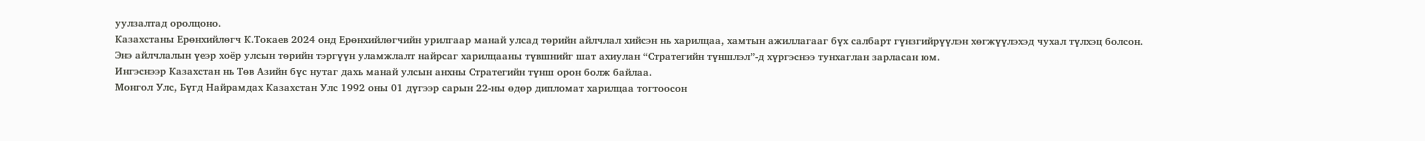уулзалтад оролцоно.
Казахстаны Ерөнхийлөгч К.Токаев 2024 онд Ерөнхийлөгчийн урилгаар манай улсад төрийн айлчлал хийсэн нь харилцаа, хамтын ажиллагааг бүх салбарт гүнзгийрүүлэн хөгжүүлэхэд чухал түлхэц болсон.
Энэ айлчлалын үеэр хоёр улсын төрийн тэргүүн уламжлалт найрсаг харилцааны түвшнийг шат ахиулан “Стратегийн түншлэл”-д хүргэснээ тунхаглан зарласан юм.
Ингэснээр Казахстан нь Төв Азийн бүс нутаг дахь манай улсын анхны Стратегийн түнш орон болж байлаа.
Монгол Улс, Бүгд Найрамдах Казахстан Улс 1992 оны 01 дүгээр сарын 22-ны өдөр дипломат харилцаа тогтоосон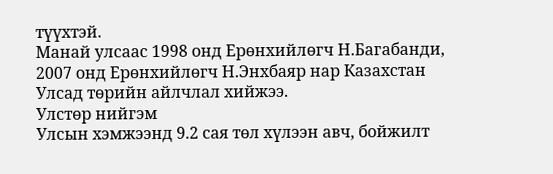түүхтэй.
Манай улсаас 1998 онд Ерөнхийлөгч Н.Багабанди, 2007 онд Ерөнхийлөгч Н.Энхбаяр нар Казахстан Улсад төрийн айлчлал хийжээ.
Улстөр нийгэм
Улсын хэмжээнд 9.2 сая төл хүлээн авч, бойжилт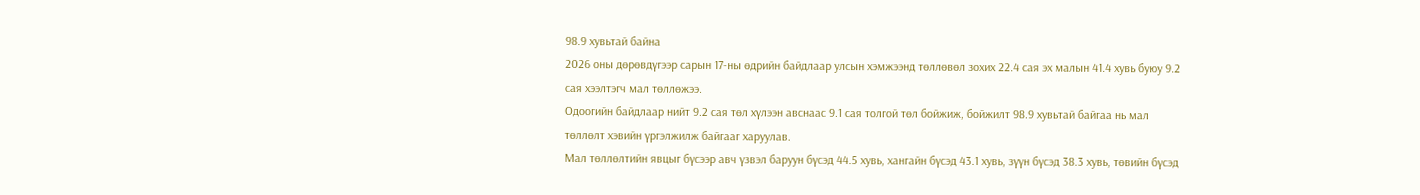98.9 хувьтай байна
2026 оны дөрөвдүгээр сарын 17-ны өдрийн байдлаар улсын хэмжээнд төллөвөл зохих 22.4 сая эх малын 41.4 хувь буюу 9.2 сая хээлтэгч мал төллөжээ.
Одоогийн байдлаар нийт 9.2 сая төл хүлээн авснаас 9.1 сая толгой төл бойжиж, бойжилт 98.9 хувьтай байгаа нь мал төллөлт хэвийн үргэлжилж байгааг харуулав.
Мал төллөлтийн явцыг бүсээр авч үзвэл баруун бүсэд 44.5 хувь, хангайн бүсэд 43.1 хувь, зүүн бүсэд 38.3 хувь, төвийн бүсэд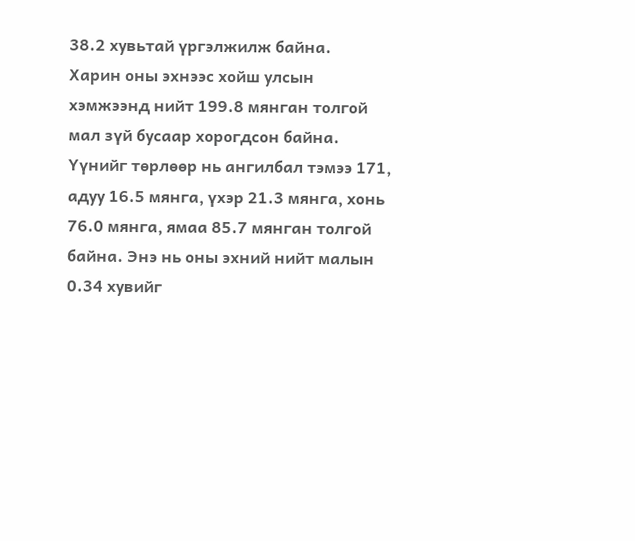38.2 хувьтай үргэлжилж байна.
Харин оны эхнээс хойш улсын хэмжээнд нийт 199.8 мянган толгой мал зүй бусаар хорогдсон байна. Үүнийг төрлөөр нь ангилбал тэмээ 171, адуу 16.5 мянга, үхэр 21.3 мянга, хонь 76.0 мянга, ямаа 85.7 мянган толгой байна. Энэ нь оны эхний нийт малын 0.34 хувийг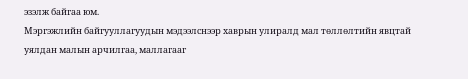эзэлж байгаа юм.
Мэргэжлийн байгууллагуудын мэдээлснээр хаврын улиралд мал төллөлтийн явцтай уялдан малын арчилгаа, маллагааг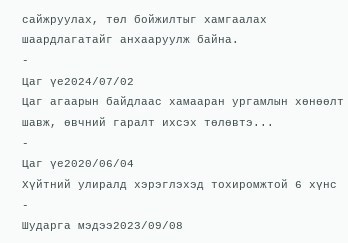сайжруулах, төл бойжилтыг хамгаалах шаардлагатайг анхааруулж байна.
-
Цаг үе2024/07/02
Цаг агаарын байдлаас хамааран ургамлын хөнөөлт шавж, өвчний гаралт ихсэх төлөвтэ...
-
Цаг үе2020/06/04
Хүйтний улиралд хэрэглэхэд тохиромжтой 6 хүнс
-
Шударга мэдээ2023/09/08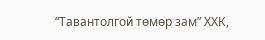“Тавантолгой төмөр зам” ХХК,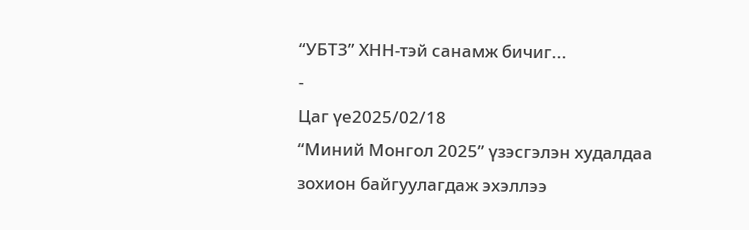“УБТЗ” ХНН-тэй санамж бичиг...
-
Цаг үе2025/02/18
“Миний Монгол 2025” үзэсгэлэн худалдаа зохион байгуулагдаж эхэллээ